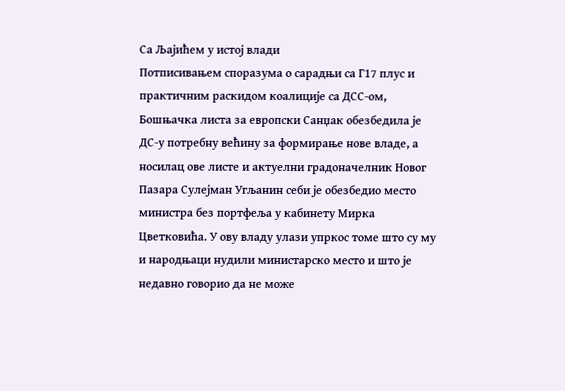Са Љајићем у истој влади
Потписивањем споразума о сарадњи са Г17 плус и практичним раскидом коалиције са ДСС-ом, Бошњачка листа за европски Санџак обезбедила је ДС-у потребну већину за формирање нове владе, а носилац ове листе и актуелни градоначелник Новог Пазара Сулејман Угљанин себи је обезбедио место министра без портфеља у кабинету Мирка Цветковића. У ову владу улази упркос томе што су му и народњаци нудили министарско место и што је недавно говорио да не може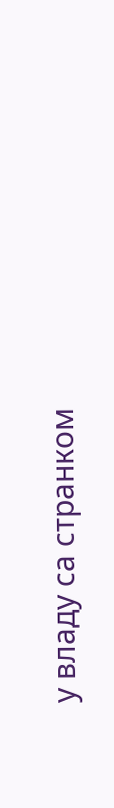у владу са странком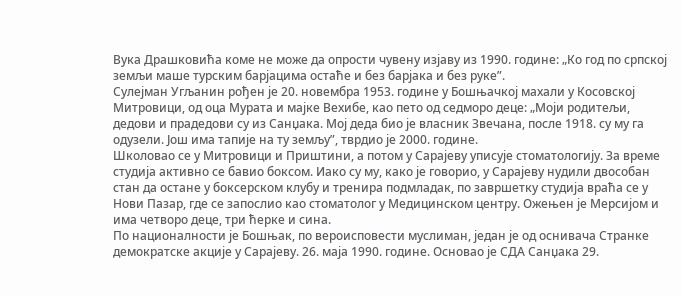Вука Драшковића коме не може да опрости чувену изјаву из 1990. године: „Ко год по српској земљи маше турским барјацима остаће и без барјака и без руке”.
Сулејман Угљанин рођен је 20. новембра 1953. године у Бошњачкој махали у Косовској Митровици, од оца Мурата и мајке Вехибе, као пето од седморо деце: „Моји родитељи, дедови и прадедови су из Санџака. Мој деда био је власник Звечана, после 1918. су му га одузели. Још има тапије на ту земљу”, тврдио је 2000. године.
Школовао се у Митровици и Приштини, а потом у Сарајеву уписује стоматологију. За време студија активно се бавио боксом. Иако су му, како је говорио, у Сарајеву нудили двособан стан да остане у боксерском клубу и тренира подмладак, по завршетку студија враћа се у Нови Пазар, где се запослио као стоматолог у Медицинском центру. Ожењен је Мерсијом и има четворо деце, три ћерке и сина.
По националности је Бошњак, по вероисповести муслиман, један је од оснивача Странке демократске акције у Сарајеву. 26. маја 1990. године. Основао је СДА Санџака 29.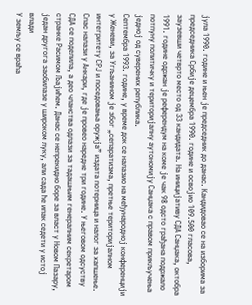јула 1990. године и њен је председник до данас. Кандидовао се на изборима за председника Србије децембра 1990. године и освојио 109.500 гласова, заузевши четврто место од 33 кандидата. На иницијативу СДА Санџака, октобра 1991. године одржан је референдум на коме је чак 98 одсто грађана подржало потпуну политичку и територијалну аутономију Санџака с правом прикључења једној од суверених република.
Септембра 1993. године, у време док се налазио на међународној конференцији у Женеви, за Угљанином је због „сепаратизма, претње територијалном интегритету СРЈ и поседовања оружја” издата потерница и налог за хапшење. Спас налази у Анкари, где је провео наредне три године. У његовом одсуству СДА се поделила, а део чланства одлази за тадашњим генералним секретаром странке Расимом Љајићем. Данас се непрекидно боре за власт у Новом Пазару, један другога заобилазе у широком луку, али сада ће ипак седети у истој влади
У земљу се враћа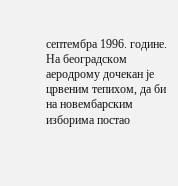септембра 1996. године. На београдском аеродрому дочекан је црвеним тепихом, да би на новембарским изборима постао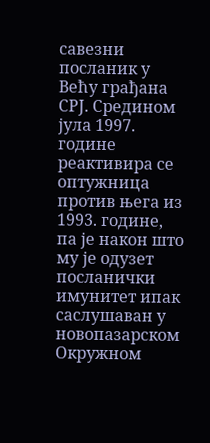савезни посланик у Већу грађана СРЈ. Средином јула 1997. године реактивира се оптужница против њега из 1993. године, па је након што му је одузет посланички имунитет ипак саслушаван у новопазарском Окружном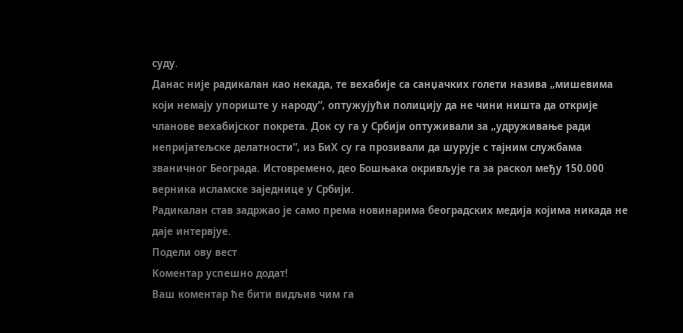суду.
Данас није радикалан као некада, те вехабије са санџачких голети назива „мишевима који немају упориште у народу”, оптужујући полицију да не чини ништа да открије чланове вехабијског покрета. Док су га у Србији оптуживали за „удруживање ради непријатељске делатности”, из БиХ су га прозивали да шурује с тајним службама званичног Београда. Истовремено, део Бошњака окривљује га за раскол међу 150.000 верника исламске заједнице у Србији.
Радикалан став задржао је само према новинарима београдских медија којима никада не даје интервјуе.
Подели ову вест
Комeнтар успeшно додат!
Ваш комeнтар ћe бити видљив чим га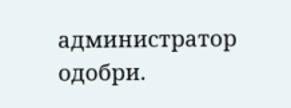администратор одобри.